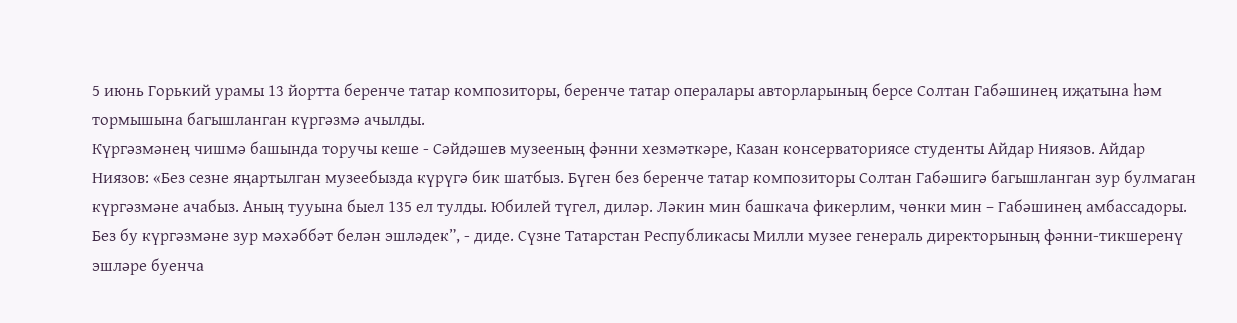5 июнь Горький урамы 13 йортта беренче татар композиторы, беренче татар опералары авторларының берсе Солтан Габәшинең иҗатына һәм тормышына багышланган күргәзмә ачылды.
Күргәзмәнең чишмә башында торучы кеше - Сәйдәшев музееның фәнни хезмәткәре, Казан консерваториясе студенты Айдар Ниязов. Айдар Ниязов: «Без сезне яңартылган музеебызда күрүгә бик шатбыз. Бүген без беренче татар композиторы Солтан Габәшигә багышланган зур булмаган күргәзмәне ачабыз. Аның тууына быел 135 ел тулды. Юбилей түгел, диләр. Ләкин мин башкача фикерлим, чөнки мин – Габәшинең амбассадоры. Без бу күргәзмәне зур мәхәббәт белән эшләдек”, - диде. Сүзне Татарстан Республикасы Милли музее генераль директорының фәнни-тикшеренү эшләре буенча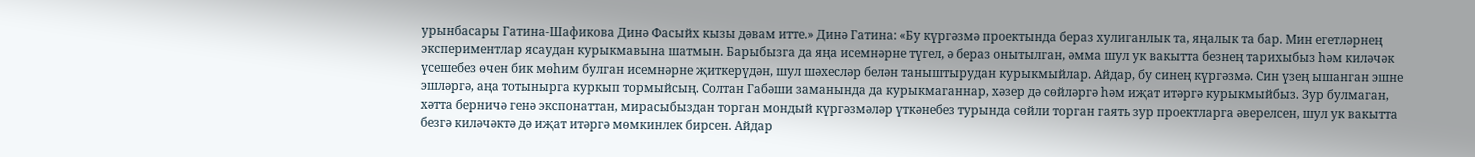урынбасары Гатина-Шафикова Динә Фасыйх кызы дәвам итте.» Динә Гатина: «Бу күргәзмә проектында бераз хулиганлык та, яңалык та бар. Мин егетләрнең экспериментлар ясаудан курыкмавына шатмын. Барыбызга да яңа исемнәрне түгел, ә бераз онытылган, әмма шул ук вакытта безнең тарихыбыз һәм киләчәк үсешебез өчен бик мөһим булган исемнәрне җиткерүдән, шул шәхесләр белән таныштырудан курыкмыйлар. Айдар, бу синең күргәзмә. Син үзең ышанган эшне эшләргә, аңа тотынырга куркып тормыйсың. Солтан Габәши заманында да курыкмаганнар, хәзер дә сөйләргә һәм иҗат итәргә курыкмыйбыз. Зур булмаган, хәтта берничә генә экспонаттан, мирасыбыздан торган мондый күргәзмәләр үткәнебез турында сөйли торган гаять зур проектларга әверелсен, шул ук вакытта безгә киләчәктә дә иҗат итәргә мөмкинлек бирсен. Айдар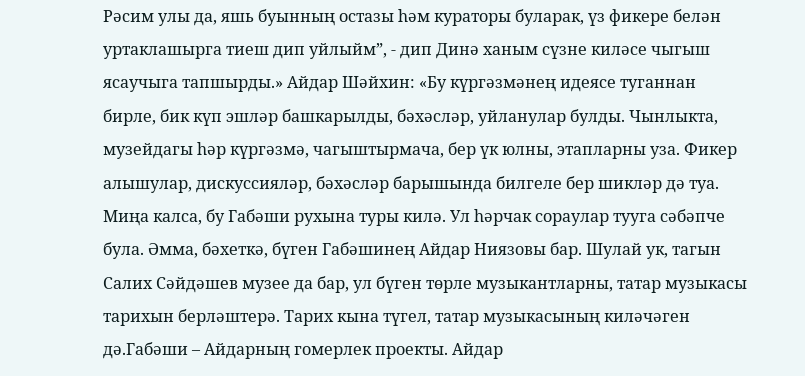Рәсим улы да, яшь буынның остазы һәм кураторы буларак, үз фикере белән уртаклашырга тиеш дип уйлыйм”, - дип Динә ханым сүзне киләсе чыгыш ясаучыга тапшырды.» Айдар Шәйхин: «Бу күргәзмәнең идеясе туганнан бирле, бик күп эшләр башкарылды, бәхәсләр, уйланулар булды. Чынлыкта, музейдагы һәр күргәзмә, чагыштырмача, бер үк юлны, этапларны уза. Фикер алышулар, дискуссияләр, бәхәсләр барышында билгеле бер шикләр дә туа. Миңа калса, бу Габәши рухына туры килә. Ул һәрчак сораулар тууга сәбәпче була. Әмма, бәхеткә, бүген Габәшинең Айдар Ниязовы бар. Шулай ук, тагын Салих Сәйдәшев музее да бар, ул бүген төрле музыкантларны, татар музыкасы тарихын берләштерә. Тарих кына түгел, татар музыкасының киләчәген дә.Габәши – Айдарның гомерлек проекты. Айдар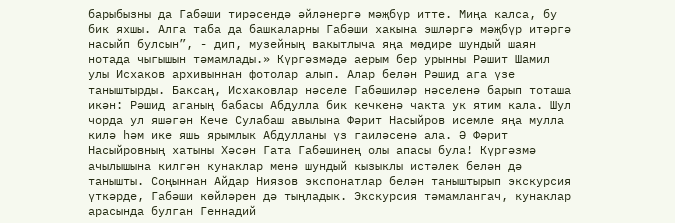барыбызны да Габәши тирәсендә әйләнергә мәҗбүр итте. Миңа калса, бу бик яхшы. Алга таба да башкаларны Габәши хакына эшләргә мәҗбүр итәргә насыйп булсын”, - дип, музейның вакытлыча яңа мөдире шундый шаян нотада чыгышын тәмамлады.» Күргәзмәдә аерым бер урынны Рәшит Шамил улы Исхаков архивыннан фотолар алып. Алар белән Рәшид ага үзе таныштырды. Баксаң, Исхаковлар нәселе Габәшиләр нәселенә барып тоташа икән: Рәшид аганың бабасы Абдулла бик кечкенә чакта ук ятим кала. Шул чорда ул яшәгән Кече Сулабаш авылына Фәрит Насыйров исемле яңа мулла килә һәм ике яшь ярымлык Абдулланы үз гаиләсенә ала. Ә Фәрит Насыйровның хатыны Хәсән Гата Габәшинең олы апасы була! Күргәзмә ачылышына килгән кунаклар менә шундый кызыклы истәлек белән дә танышты. Соңыннан Айдар Ниязов экспонатлар белән таныштырып экскурсия үткәрде, Габәши көйләрен дә тыңладык. Экскурсия тәмамлангач, кунаклар арасында булган Геннадий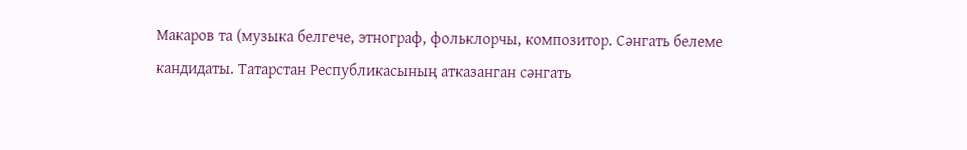Макаров та (музыка белгече, этнограф, фольклорчы, композитор. Сәнгать белеме кандидаты. Татарстан Республикасының атказанган сәнгать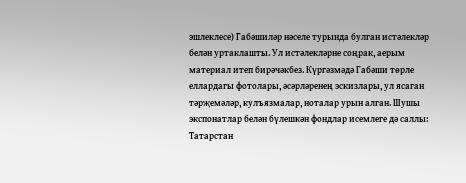эшлеклесе) Габәшиләр нәселе турында булган истәлекләр белән уртаклашты. Ул истәлекләрне соңрак, аерым материал итеп бирәчәкбез. Күргәзмәдә Габәши төрле еллардагы фотолары, әсәрләренең эскизлары, ул ясаган тәрҗемәләр, кулъязмалар, ноталар урын алган. Шушы экспонатлар белән бүлешкән фондлар исемлеге дә саллы: Татарстан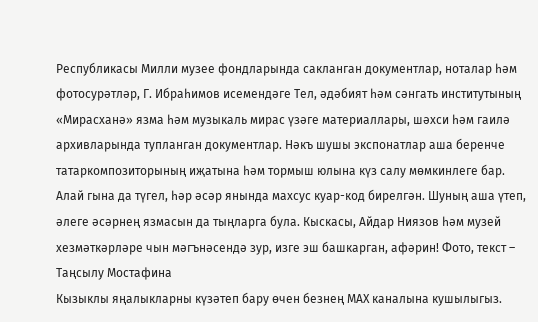Республикасы Милли музее фондларында сакланган документлар, ноталар һәм фотосурәтләр, Г. Ибраһимов исемендәге Тел, әдәбият һәм сәнгать институтының «Мирасханә» язма һәм музыкаль мирас үзәге материаллары, шәхси һәм гаилә архивларында тупланган документлар. Нәкъ шушы экспонатлар аша беренче татаркомпозиторының иҗатына һәм тормыш юлына күз салу мөмкинлеге бар. Алай гына да түгел, һәр әсәр янында махсус куар-код бирелгән. Шуның аша үтеп, әлеге әсәрнең язмасын да тыңларга була. Кыскасы, Айдар Ниязов һәм музей хезмәткәрләре чын мәгънәсендә зур, изге эш башкарган, афәрин! Фото, текст – Таңсылу Мостафина
Кызыклы яңалыкларны күзәтеп бару өчен безнең МАХ каналына кушылыгыз.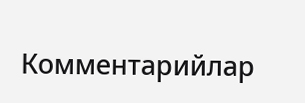Комментарийлар